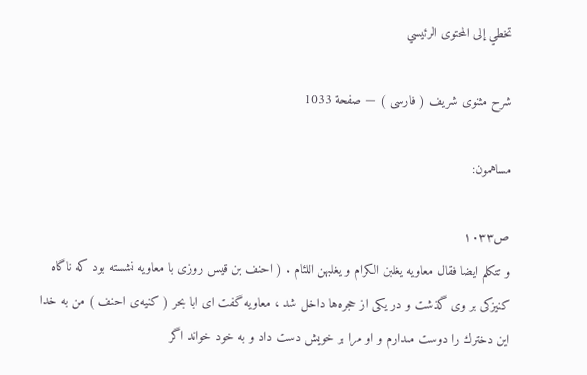تخطي إلى المحتوى الرئيسي

شرح مثنوى شريف ( فارسى ) — صفحة 1033

مساهمون:

ص١٠٣٣
و تتكلم ايضا فقال معاويه يغلبن الكرام و يغلبهن اللئام . ( احنف بن قيس روزى با معاويه نشسته بود كه ناگاه كنيزكى بر وى گذشت و در يكى از حجره‌ها داخل شد ، معاويه گفت اى ابا بحر ( كنيه‌ى احنف ) من به خدا اين دخترك را دوست مىدارم و او مرا بر خويش دست داد و به خود خواند اگر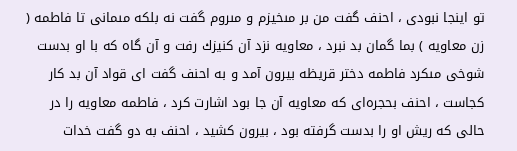تو اينجا نبودى ، احنف گفت من بر مىخيزم و مىروم گفت نه بلكه مىمانى تا فاطمه ( زن معاويه ) بما گمان بد نبرد ، معاويه نزد آن كنيزك رفت و آن گاه كه با او بدست شوخى مىكرد فاطمه دختر قريظه بيرون آمد و به احنف گفت اى قواد آن بد كار كجاست ، احنف بحجره‌اى كه معاويه آن جا بود اشارت كرد ، فاطمه معاويه را در حالى كه ريش او را بدست گرفته بود ، بيرون كشيد ، احنف به دو گفت خدات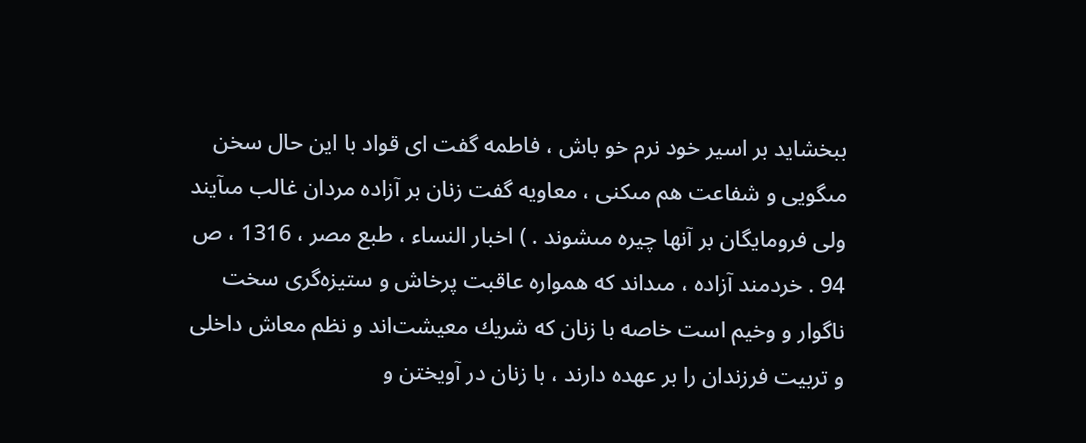ببخشايد بر اسير خود نرم خو باش ، فاطمه گفت اى قواد با اين حال سخن مىگويى و شفاعت هم مىكنى ، معاويه گفت زنان بر آزاده مردان غالب مىآيند ولى فرومايگان بر آنها چيره مىشوند . ) اخبار النساء ، طبع مصر ، 1316 ، ص 94 . خردمند آزاده ، مىداند كه همواره عاقبت پرخاش و ستيزه‌گرى سخت ناگوار و وخيم است خاصه با زنان كه شريك معيشت‌اند و نظم معاش داخلى و تربيت فرزندان را بر عهده دارند ، با زنان در آويختن و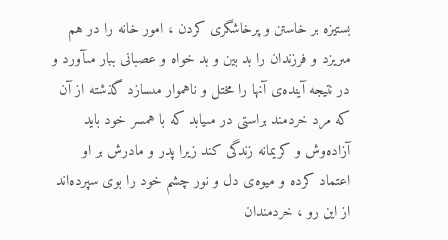بستيزه بر خاستن و پرخاشگرى كردن ، امور خانه را در هم مىريزد و فرزندان را بد بين و بد خواه و عصبانى ببار مىآورد و در نتيجه آينده‌ى آنها را مختل و ناهموار مىسازد گذشته از آن كه مرد خردمند براستى در مىيابد كه با همسر خود بايد آزاده‌وش و كريمانه زندگى كند زيرا پدر و مادرش بر او اعتماد كرده و ميوه‌ى دل و نور چشم خود را بوى سپرده‌اند از اين رو ، خردمندان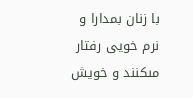با زنان بمدارا و نرم خويى رفتار مىكنند و خويش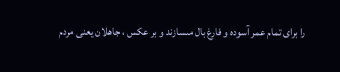را براى تمام عمر آسوده و فارغ بال مىسازند و بر عكس ، جاهلان يعنى مردم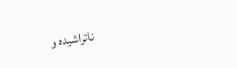ناتراشيده و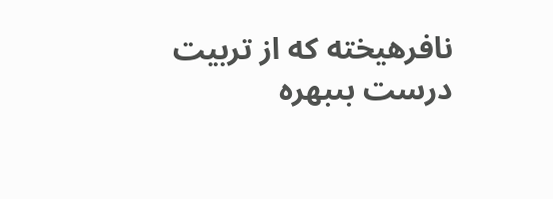نافرهيخته كه از تربيت درست بىبهره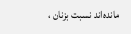مانده‌اند نسبت بزنان ،